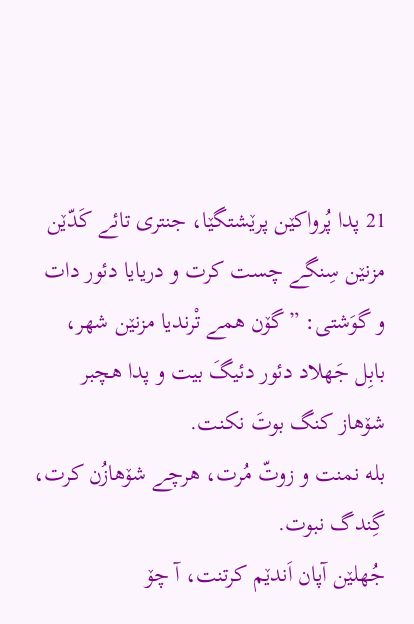21 پدا پُرواکێن پرێشتگێا، جنتری تائے کَدّێن مزنێن سِنگے چست کرت و دریایا دئور دات و گوَشتی: ”گۆن همے تْرندیا مزنێن شهر، بابِل جَهلاد دئور دئیگَ بیت و پدا هچبر شۆهاز کنگ بوتَ نکنت.
بله نمنت و زوتّ مُرت، هرچے شۆهازُن کرت، گِندگ نبوت.
جُهلێن آپان اَندێم کرتنت، آ چۆ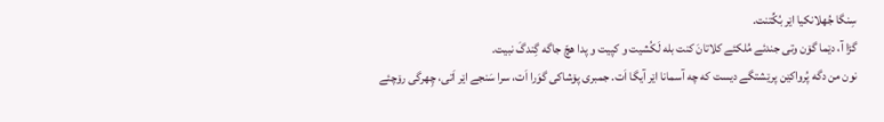سِنگا جُهلانکیا اێر بُکِّتنت.
گڑا آ، دێما گۆن وتی جندئے مُلکئے کلاتانَ کنت بله لَکُشیت و کپیت و پدا هچّ جاگه گِندگَ نبیت.
نون من دگه پُرواکێن پرێشتگے دیست که چه آسمانا اێر آیگا اَت. جمبری پۆشاکی گوَرا اَت، سرا سَنجے اێر اَتی، چِهرگی رۆچئے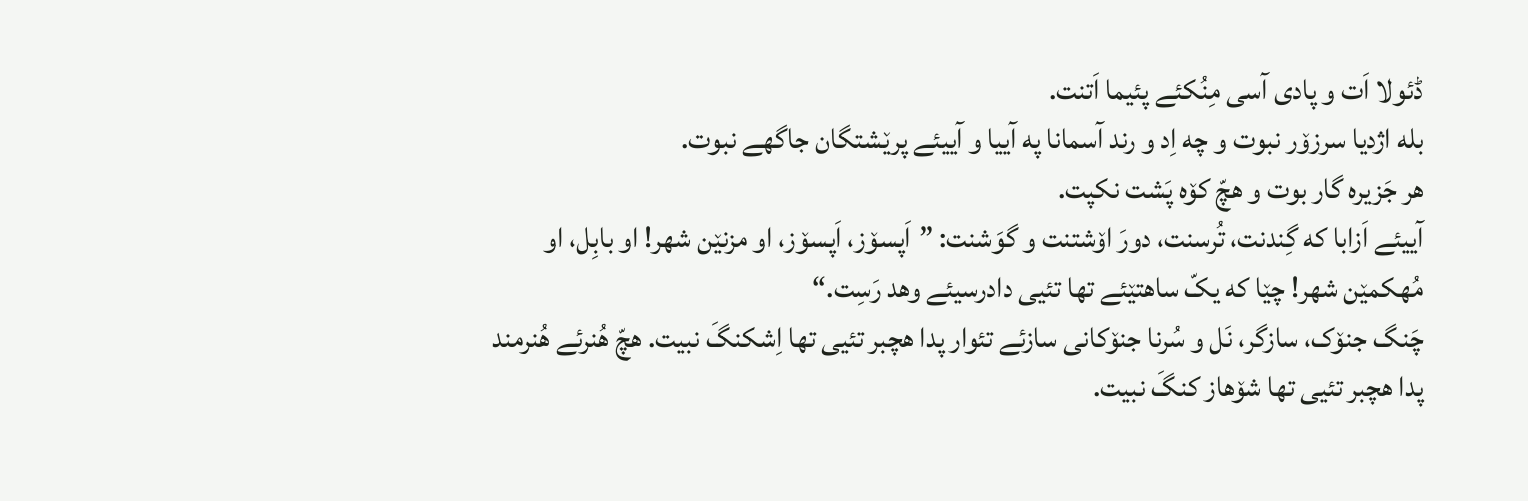ڈئولا اَت و پادی آسی مِنُکئے پئیما اَتنت.
بله اژدیا سرزۆر نبوت و چه اِد و رند آسمانا په آییا و آییئے پرێشتگان جاگهے نبوت.
هر جَزیره گار بوت و هچّ کۆه پَشت نکپت.
آییئے اَزابا که گِندنت، تُرسنت، دورَ اۆشتنت و گوَشنت: ”اَپسۆز، اَپسۆز، او مزنێن شهر! او بابِل، او مُهکمێن شهر! چێا که یکّ ساهتێئے تها تئیی دادرسیئے وهد رَسِت.“
چَنگ جنۆک، سازگر، نَل و سُرنا جنۆکانی سازئے تئوار پدا هچبر تئیی تها اِشکنگَ نبیت. هچّ هُنرئے هُنرمند پدا هچبر تئیی تها شۆهاز کنگَ نبیت.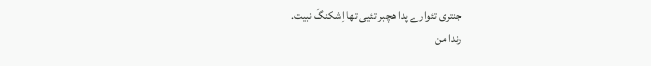جنتری تئوارے پدا هچبر تئیی تها اِشکنگَ نبیت.
رندا من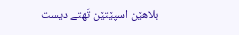بلاهێن اسپێتێن تَهتے دیست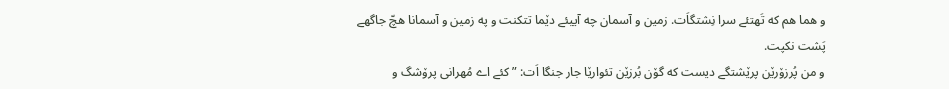و هما هم که تَهتئے سرا نِشتگاَت. زمین و آسمان چه آییئے دێما تتکنت و په زمین و آسمانا هچّ جاگهے پَشت نکپت.
و من پُرزۆرێن پرێشتگے دیست که گۆن بُرزێن تئوارێا جار جنگا اَت: ”کئے اے مُهرانی پرۆشگ و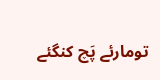تومارئے پَچ کنگئے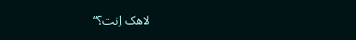لاهک اِنت؟“